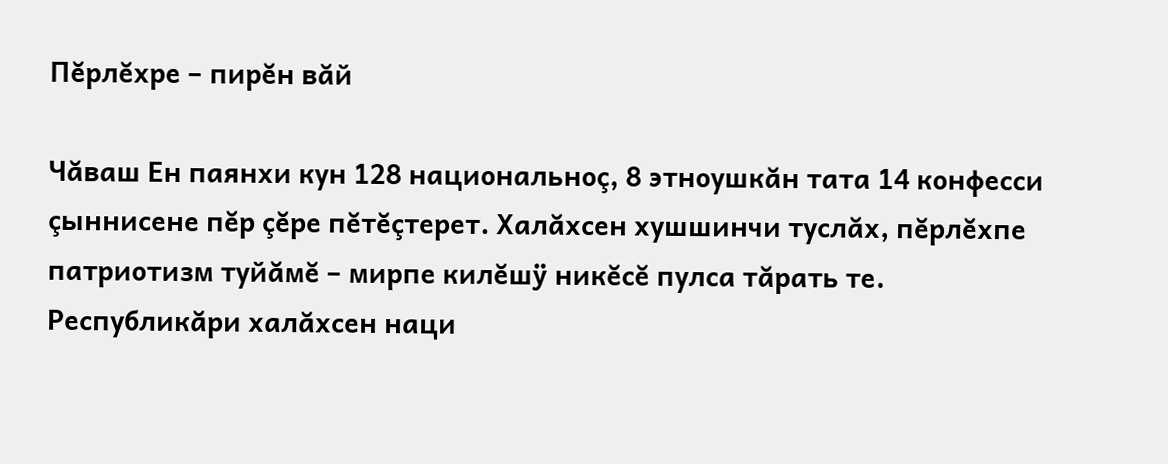Пĕрлĕхре – пирĕн вăй

Чăваш Ен паянхи кун 128 национальноç, 8 этноушкăн тата 14 конфесси çыннисене пĕр çĕре пĕтĕçтерет. Халăхсен хушшинчи туслăх, пĕрлĕхпе патриотизм туйăмĕ – мирпе килĕшÿ никĕсĕ пулса тăрать те. Республикăри халăхсен наци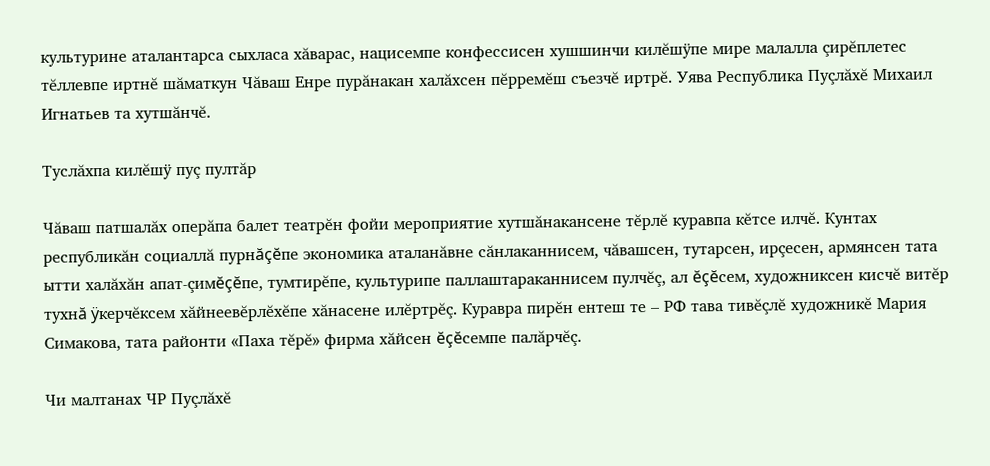культурине аталантарса сыхласа хăварас, нацисемпе конфессисен хушшинчи килĕшÿпе мире малалла çирĕплетес тĕллевпе иртнĕ шăматкун Чăваш Енре пурăнакан халăхсен пĕрремĕш съезчĕ иртрĕ. Уява Республика Пуçлăхĕ Михаил Игнатьев та хутшăнчĕ.

Туслăхпа килĕшÿ пуç пултăр

Чăваш патшалăх оперăпа балет театрĕн фойи мероприятие хутшăнакансене тĕрлĕ куравпа кĕтсе илчĕ. Кунтах республикăн социаллă пурнăçĕпе экономика аталанăвне сăнлаканнисем, чăвашсен, тутарсен, ирçесен, армянсен тата ытти халăхăн апат-çимĕçĕпе, тумтирĕпе, культурипе паллаштараканнисем пулчĕç, ал ĕçĕсем, художниксен кисчĕ витĕр тухнă ÿкерчĕксем хăйнеевĕрлĕхĕпе хăнасене илĕртрĕç. Куравра пирĕн ентеш те – РФ тава тивĕçлĕ художникĕ Мария Симакова, тата районти «Паха тĕрĕ» фирма хăйсен ĕçĕсемпе палăрчĕç.

Чи малтанах ЧР Пуçлăхĕ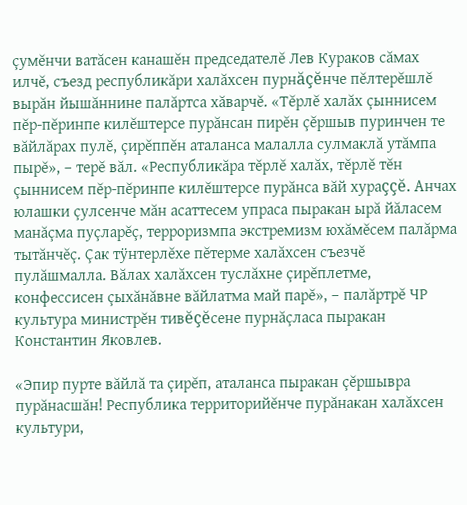çумĕнчи ватăсен канашĕн председателĕ Лев Кураков сăмах илчĕ, съезд республикăри халăхсен пурнăçĕнче пĕлтерĕшлĕ вырăн йышăннине палăртса хăварчĕ. «Тĕрлĕ халăх çыннисем пĕр-пĕринпе килĕштерсе пурăнсан пирĕн çĕршыв пуринчен те вăйлăрах пулĕ, çирĕппĕн аталанса малалла сулмаклă утăмпа пырĕ», – терĕ вăл. «Республикăра тĕрлĕ халăх, тĕрлĕ тĕн çыннисем пĕр-пĕринпе килĕштерсе пурăнса вăй хураççĕ. Анчах юлашки çулсенче мăн асаттесем упраса пыракан ырă йăласем манăçма пуçларĕç, терроризмпа экстремизм юхăмĕсем палăрма тытăнчĕç. Çак тÿнтерлĕхе пĕтерме халăхсен съезчĕ пулăшмалла. Вăлах халăхсен туслăхне çирĕплетме, конфессисен çыхăнăвне вăйлатма май парĕ», – палăртрĕ ЧР культура министрĕн тивĕçĕсене пурнăçласа пыракан Константин Яковлев.

«Эпир пурте вăйлă та çирĕп, аталанса пыракан çĕршывра пурăнасшăн! Республика территорийĕнче пурăнакан халăхсен культури,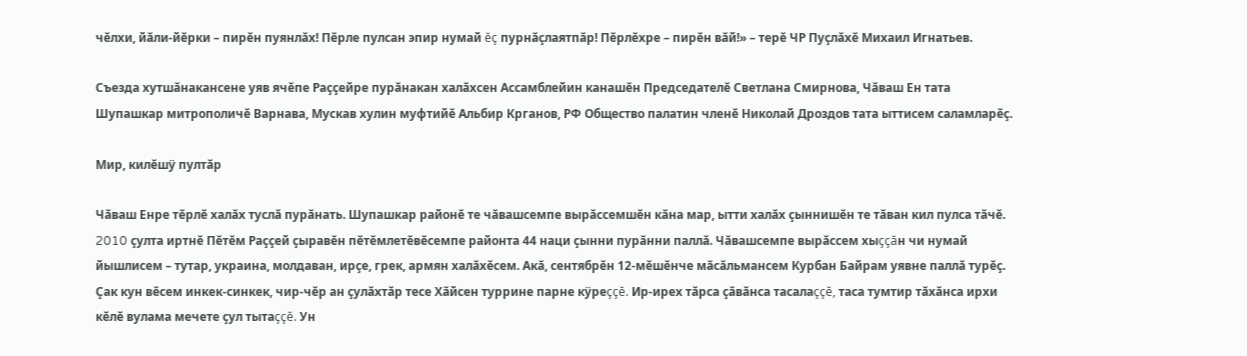чĕлхи, йăли-йĕрки – пирĕн пуянлăх! Пĕрле пулсан эпир нумай ĕç пурнăçлаятпăр! Пĕрлĕхре – пирĕн вăй!» – терĕ ЧР Пуçлăхĕ Михаил Игнатьев.

Съезда хутшăнакансене уяв ячĕпе Раççейре пурăнакан халăхсен Ассамблейин канашĕн Председателĕ Светлана Смирнова, Чăваш Ен тата Шупашкар митрополичĕ Варнава, Мускав хулин муфтийĕ Альбир Крганов, РФ Общество палатин членĕ Николай Дроздов тата ыттисем саламларĕç.

Мир, килĕшÿ пултăр

Чăваш Енре тĕрлĕ халăх туслă пурăнать. Шупашкар районĕ те чăвашсемпе вырăссемшĕн кăна мар, ытти халăх çыннишĕн те тăван кил пулса тăчĕ. 2010 çулта иртнĕ Пĕтĕм Раççей çыравĕн пĕтĕмлетĕвĕсемпе районта 44 наци çынни пурăнни паллă. Чăвашсемпе вырăссем хыççăн чи нумай йышлисем – тутар, украина, молдаван, ирçе, грек, армян халăхĕсем. Акă, сентябрĕн 12-мĕшĕнче мăсăльмансем Курбан Байрам уявне паллă турĕç. Çак кун вĕсем инкек-синкек, чир-чĕр ан çулăхтăр тесе Хăйсен туррине парне кÿреççĕ. Ир-ирех тăрса çăвăнса тасалаççĕ, таса тумтир тăхăнса ирхи кĕлĕ вулама мечете çул тытаççĕ. Ун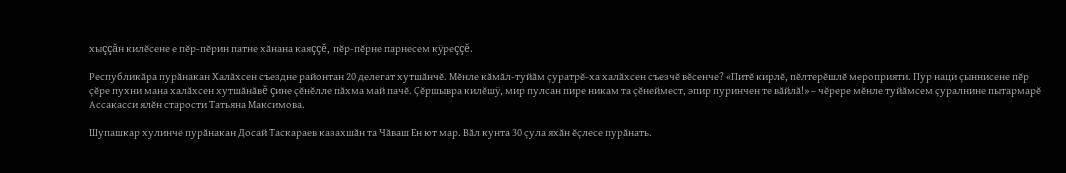хыççăн килĕсене е пĕр-пĕрин патне хăнана каяççĕ, пĕр-пĕрне парнесем кÿреççĕ.

Республикăра пурăнакан Халăхсен съездне районтан 20 делегат хутшăнчĕ. Мĕнле кăмăл-туйăм çуратрĕ-ха халăхсен съезчĕ вĕсенче? «Питĕ кирлĕ, пĕлтерĕшлĕ мероприяти. Пур наци çыннисене пĕр çĕре пухни мана халăхсен хутшăнăвĕ çине çĕнĕлле пăхма май пачĕ. Çĕршывра килĕшÿ, мир пулсан пире никам та çĕнеймест, эпир пуринчен те вăйлă!» – чĕрере мĕнле туйăмсем çуралнине пытармарĕ Ассакасси ялĕн старости Татьяна Максимова.

Шупашкар хулинче пурăнакан Досай Таскараев казахшăн та Чăваш Ен ют мар. Вăл кунта 30 çула яхăн ĕçлесе пурăнать.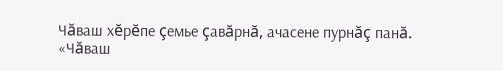Чăваш хĕрĕпе çемье çавăрнă, ачасене пурнăç панă. «Чăваш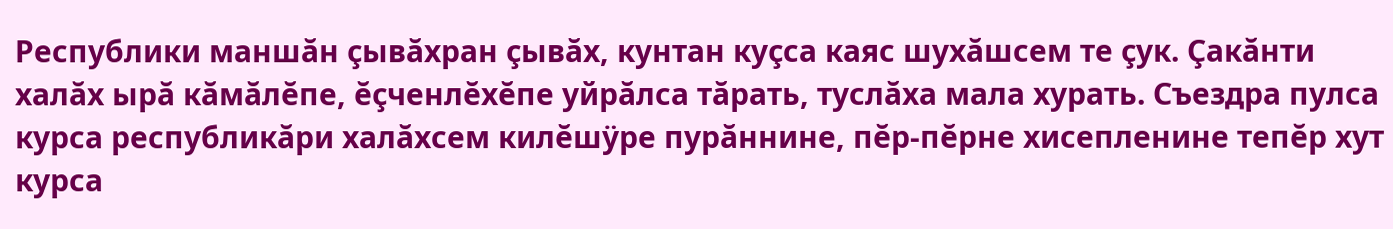Республики маншăн çывăхран çывăх, кунтан куçса каяс шухăшсем те çук. Çакăнти халăх ырă кăмăлĕпе, ĕçченлĕхĕпе уйрăлса тăрать, туслăха мала хурать. Съездра пулса курса республикăри халăхсем килĕшÿре пурăннине, пĕр-пĕрне хисепленине тепĕр хут курса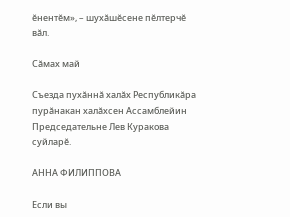ĕнентĕм», – шухăшĕсене пĕлтерчĕ вăл.

Сăмах май

Съезда пухăннă халăх Республикăра пурăнакан халăхсен Ассамблейин Председательне Лев Куракова суйларĕ.

АННА ФИЛИППОВА

Если вы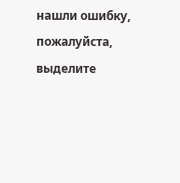нашли ошибку, пожалуйста, выделите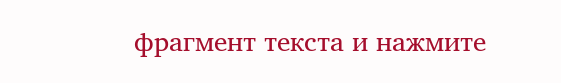фрагмент текста и нажмите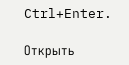Ctrl+Enter.

Открыть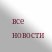все новости